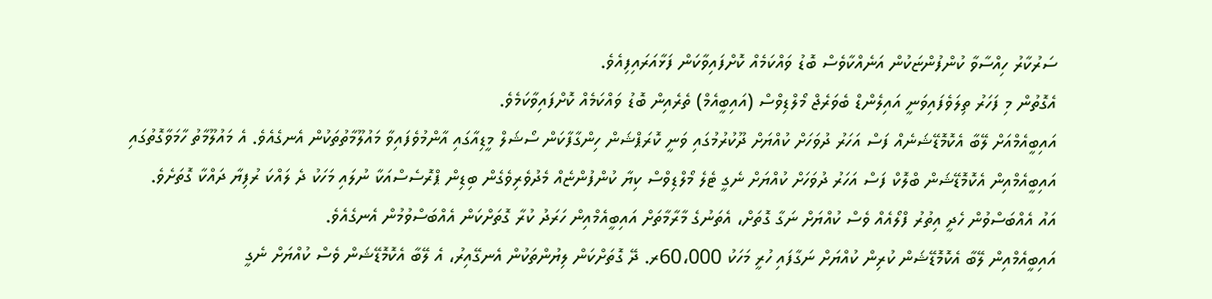ސަރުކާރު ހިއްސާވާ ކުންފުންޏަކުން އަނެއްކާވެސް ބޮޑު ވައްކަމެއް ކޮށްފައިވާކަން ފަޅާއަރައިފިއެވެ.
އެގޮތުން މި ފަހަރު ތިލަވެފައިވަނީ އައިލެންޑް ބެވަރެޖް މޯލްޑިވްސް (އައިބީއެމް) ތެރެއިން ބޮޑު ވައްކަމެއް ކޮށްފައިވާކަމެވެ.
އައިބީއެމްއަށް ލޭބާ އެކޮމޮޑޭޝަނެއް ފަސް އަހަރު ދުވަހަށް ކުއްޔަށް ދޫކުރުމުގައި ވަނީ ކޮރަޕްޝަން ހިންގާފާކަން ސޯޝަލް މީޑިއާގައި އާންމުވެފައިވާ މައުލޫމާތުތަކުން އެނގެއެވެ. އެ މައުލޫމާތު ހާމަވާގޮތުގައި އައިބީއެމްއިން އެކޮމޮޑޭޝަން ބްލޮކް ފަސް އަހަރު ދުވަހަށް ކުއްޔަށް ނެގީ ޓެލެ މޯލްޑިވްސް ކިޔާ ކުންފުންޏެއް މެދުވެރިވެގެން ބިޑިން ޕްރޮސެސްއަކާ ނުލައި މަހަކު ދެ ލައްކަ ރުފިޔާ ދައްކާ ގޮތަށެވެ.
އައު އެއްބަސްވުން ހެދީ އިތުރު ފްލޯއެއް ވެސް ކުއްޔަށް ނަގާ ގޮތަށް، އެތަނުގެ މާރާމާތަށް އައިބީއެމްއިން ހަރަދު ކުރާ ގޮތަށްކަން އެއްބަސްވުމުން އެނގެއެވެ.
އައިބީއެމްއިން ލޭބާ އެކޮމޮޑޭޝަން ކުރިން ކުއްޔަށް ނަގާފައި ހުރީ މަހަކު 60،000ރ. ދޭ ގޮތަށްކަން ލިޔުންތަކުން އެނގޭއިރު، އެ ލޭބާ އެކޮމޮޑޭޝަން ވެސް ކުއްޔަށް ނެގީ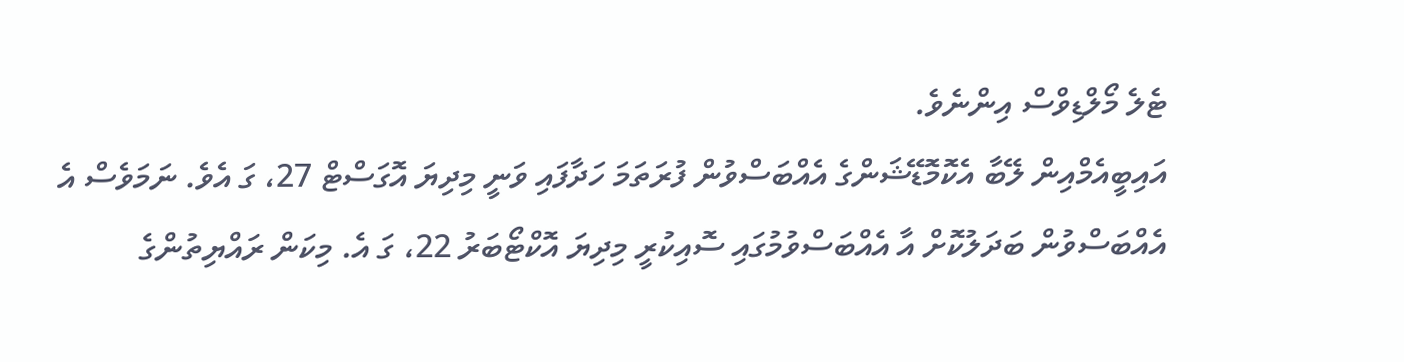ޓެލެ މޯލްޑިވްސް އިންނެވެ.
އައިބީއެމްއިން ލޭބާ އެކޮމޮޑޭޝަންގެ އެއްބަސްވުން ފުރަތަމަ ހަދާފައި ވަނީ މިދިޔަ އޮގަސްޓް 27، ގަ އެވެ. ނަމަވެސް އެ އެއްބަސްވުން ބަދަލުކޮށް އާ އެއްބަސްވުމުގައި ސޮއިކުރީ މިދިޔަ އޮކްޓޯބަރު 22، ގަ އެ. މިކަން ރައްޔިތުންގެ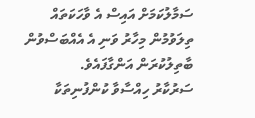ސަމާލުކަމަށް އައިސް އެ ވާހަކަތައް ތިލަވުމުން މިހާރު ވަނި އެ އެއްބަސްވުން ބާތިލުކުރަން އަންގާފައެވެ.
ސަރުކާރު ހިއްސާވާ ކުންފުނިތަކާ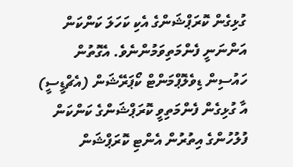ގުޅިގެން ކޮރަޕްޝަންގެ އެކި ކަހަލަ ކަންކަން އަންނަނީ ފެންމަތިވަމުންނެވެ. އެގޮތުން ހައުސިން ޑިވެލޮޕްމަންޓް ކޯޕަރޭޝަން (އެޗްޑީސީ) އާ ގުޅިގެން ފެންމަތިވީ ކޮރަޕްޝަންގެ ކަންކަން ފުލުހުންގެ އިތުރުން އެންޓި ކޮރަޕްޝަން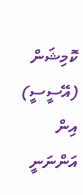ކޮމިޝަން (އޭސީސީ) އިން އަންނަނީ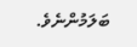ބަލަމުންނެވެ.